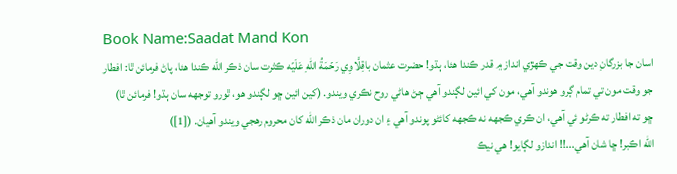Book Name:Saadat Mand Kon
اسان جا بزرگانِ دين وقت جي ڪهڙي انداز ۾ قدر ڪندا هئا، ٻڌو! حضرت عثمان باقِلَّاوِي رَحۡمَةُ اللهِ عَلَيۡه ڪثرت سان ذڪر الله ڪندا هئا، پاڻ فرمائن ٿا: افطار جو وقت مون تي تمام ڳرو هوندو آهي، مون کي ائين لڳندو آهي ڄڻ هاڻي روح نڪري ويندو. (کين ائين ڇو لڳندو هو، ٿورو توجهه سان ٻڌو! فرمائن ٿا) ڇو ته افطار ته ڪرڻو ئي آهي، ان ڪري ڪجهه نه ڪجهه کائڻو پوندو آهي ۽ ان دوران مان ذڪر الله کان محروم رهجي ويندو آهيان. ([1])
الله اڪبر! ڇا شان آهي...!! اندازو لڳايو! هي نيڪ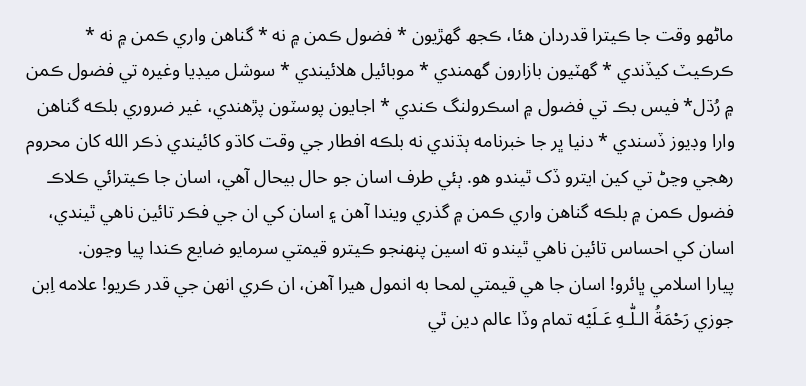ماڻهو وقت جا ڪيترا قدردان هئا، ڪجھ گهڙيون * فضول ڪمن ۾ نه * گناهن واري ڪمن ۾ نه * ڪرڪيٽ کيڏندي * گهٽيون بازارون گهمندي * موبائيل هلائيندي * سوشل ميڊيا وغيره تي فضول ڪمن ۾ رُڌل* فيس بڪ تي فضول ۾ اسڪرولنگ ڪندي * اجايون پوسٽون پڙهندي، غير ضروري بلڪه گناهن وارا وڊيوز ڏسندي * دنيا ڀر جا خبرنامه ٻڌندي نه بلڪه افطار جي وقت کاڌو کائيندي ذڪر الله کان محروم رهجي وڃڻ تي کين ايترو ڏک ٿيندو هو. ٻئي طرف اسان جو حال بيحال آهي، اسان جا ڪيترائي ڪلاڪ فضول ڪمن ۾ بلڪه گناهن واري ڪمن ۾ گذري ويندا آهن ۽ اسان کي ان جي فڪر تائين ناهي ٿيندي، اسان کي احساس تائين ناهي ٿيندو ته اسين پنهنجو ڪيترو قيمتي سرمايو ضايع ڪندا پيا وڃون.
پيارا اسلامي ڀائرو! اسان جا هي قيمتي لمحا به انمول هيرا آهن، ان ڪري انهن جي قدر ڪريو! علامه اِبن جوزي رَحْمَةُ الـلّٰـهِ عَـلَيْه تمام وڏا عالم دين ٿي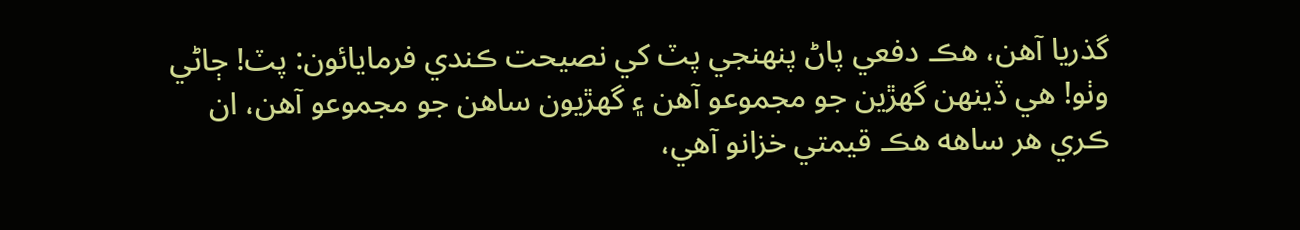گذريا آهن، هڪ دفعي پاڻ پنهنجي پٽ کي نصيحت ڪندي فرمايائون: پٽ! ڄاڻي وٺو! هي ڏينهن گهڙين جو مجموعو آهن ۽ گهڙيون ساهن جو مجموعو آهن، ان ڪري هر ساهه هڪ قيمتي خزانو آهي،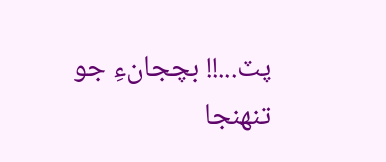پٽ...!! بچجانءِ جو تنهنجا